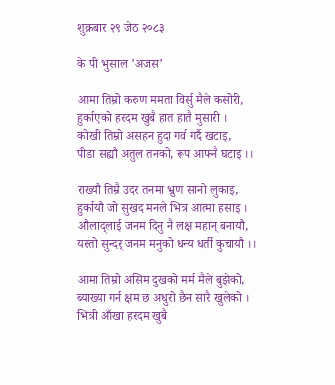शुक्रबार २९ जेठ २०८३

के पी भुसाल ’अजस’

आमा तिम्रो करुण ममता विर्सु मैले कसोरी,
हुर्काएको हरदम खुबै हात हातै मुसारी ।
कोखी तिम्रो असहन हुदा गर्व गर्दै खटाइ,
पीडा सह्यौ अतुल तनको, रूप आफ्नै घटाइ ।।

राख्यौ तिम्रै उदर तनमा भ्रुण सानो लुकाइ,
हुर्कायौ जो सुखद मनले भित्र आत्मा हसाइ ।
औलाद्लाई जनम दिनु नै लक्ष महान् बनायौ,
यस्तो सुन्दर् जनम मनुको धन्य धर्ती कुचायौ ।।

आमा तिम्रो असिम दुखको मर्म मैले बुझेको,
ब्याख्या गर्न क्षम छ अधुरो छैन सारै खुलेको ।
भित्री आँखा हरदम खुबै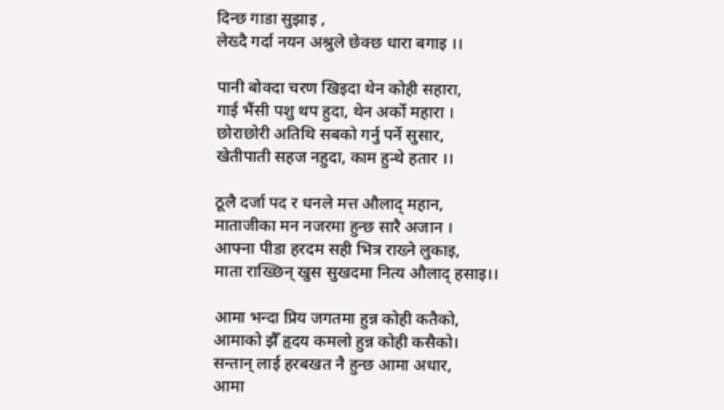दिन्छ गाडा सुझाइ ,
लेख्दै गर्दा नयन अश्रुले छेक्छ धारा बगाइ ।।

पानी बोक्दा चरण खिइदा थेन कोही सहारा,
गाई भैंसी पशु थप हुदा, थेन अर्को महारा ।
छोराछोरी अतिथि सबको गर्नु पर्ने सुसार,
खेतीपाती सहज नहुदा, काम हुन्थे हतार ।।

ठूलै दर्जा पद र धनले मत्त औलाद् महान,
माताजीका मन नजरमा हुन्छ सारै अजान ।
आफ्ना पीडा हरदम सही भित्र राख्ने लुकाइ,
माता राख्छिन् खुस सुखदमा नित्य औलाद् हसाइ।।

आमा भन्दा प्रिय जगतमा हुन्न कोही कतैको,
आमाको झैँ हृदय कमलो हुन्न कोही कसैको।
सन्तान् लाई हरबखत नै हुन्छ आमा अधार,
आमा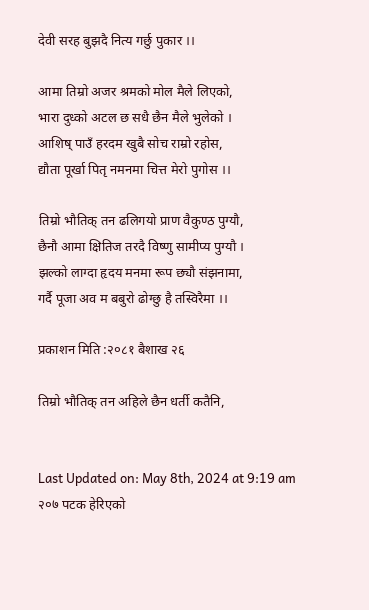देवी सरह बुझदै नित्य गर्छु पुकार ।।

आमा तिम्रो अजर श्रमको मोल मैले लिएको,
भारा दुध्को अटल छ सधै छैन मैले भुलेको ।
आशिष् पाउँ हरदम खुबै सोच राम्रो रहोस,
द्यौता पूर्खा पितृ नमनमा चित्त मेरो पुगोस ।।

तिम्रो भौतिक् तन ढलिगयो प्राण वैकुण्ठ पुग्यौ,
छैनौ आमा क्षितिज तरदै विष्णु सामीप्य पुग्यौ ।
झल्को लाग्दा हृदय मनमा रूप छ्यौ संझनामा,
गर्दै पूजा अव म बबुरो ढोग्छु है तस्विरैमा ।।

प्रकाशन मिति :२०८१ बैशाख २६

तिम्रो भौतिक् तन अहिले छैन धर्ती कतैनि,


Last Updated on: May 8th, 2024 at 9:19 am
२०७ पटक हेरिएको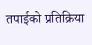तपाईको प्रतिक्रिया